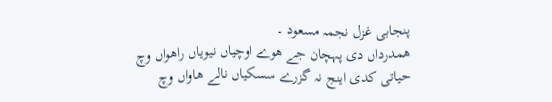پنجابی غزل نجمہ مسعود ۔
ھمدرداں دی پہچان جے ھوے اوچیاں نیویاں راھواں وچ
حیاتی کدی اینج نہ گزرے سسکیاں نالے ھاواں وچ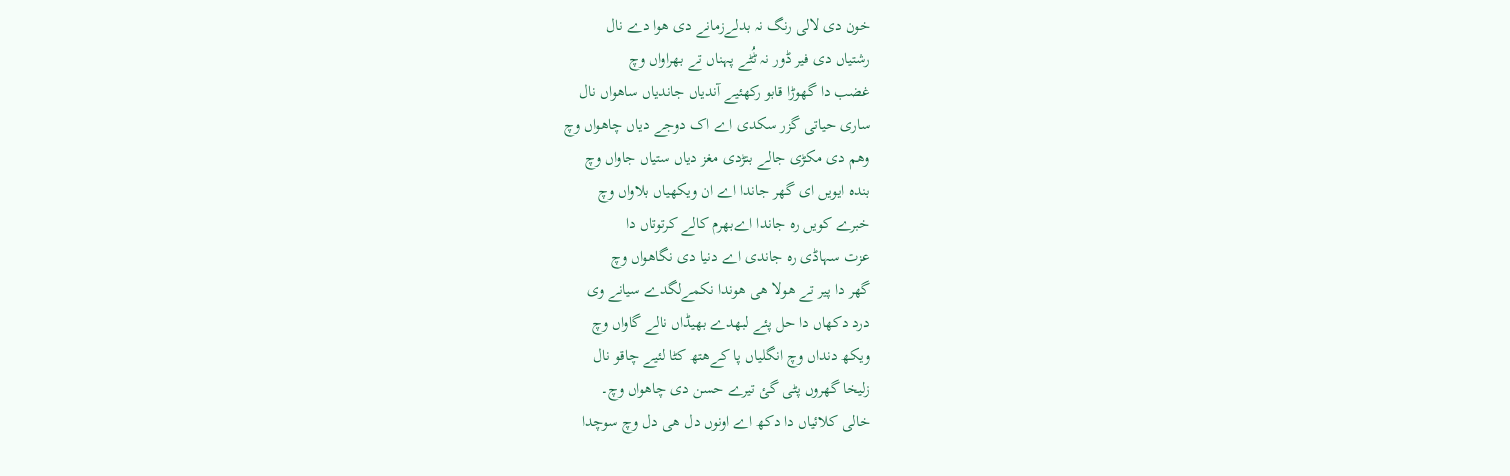خون دی لالی رنگ نہ بدلےزمانے دی ھوا دے نال
رشتیاں دی فیر ڈور نہ ٹُٹے پہناں تے بھراواں وچ
غضب دا گھوڑا قابو رکھئیے آندیاں جاندیاں ساھواں نال
ساری حیاتی گزر سکدی اے اک دوجے دیاں چاھواں وچ
وھم دی مکڑی جالے بنڑدی مغز دیاں ستیاں جاواں وچ
بندہ ایویں ای گھر جاندا اے ان ویکھیاں بلاواں وچ
خبرے کویں رہ جاندا اےبھرم کالے کرتوتاں دا
عزت سہاڈی رہ جاندی اے دنیا دی نگاھواں وچ
گھر دا پیر تے ھولا ھی ھوندا نکمےلگدے سیانے وی
درد دکھاں دا حل پئے لبھدے بھیڈاں نالے گاواں وچ
ویکھ دنداں وچ انگلیاں پا کےھتھ کٹا لئیے چاقو نال
زلیخا گھروں پٹی گئ تیرے حسن دی چاھواں وچ۔
خالی کلائیاں دا دکھ اے اونوں دل ھی دل وچ سوچدا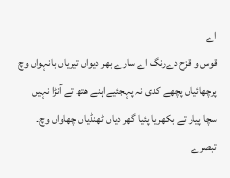اے
قوس و قزح دےرنگ اے سارے بھر دیواں تیریاں بانہواں وچ
پرچھائیاں پچھے کدی نہ پہجئیےاہنے ھتھ تے آنڑا نہیں
سچا پیار تے بکھریا پئیا گھر دیاں ٹھنڈیاں چھاواں وچ۔
تبصرے